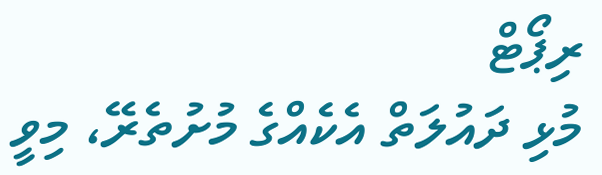ރިޕޯޓް
މުޅި ދައުލަތް އެކެއްގެ މުށުތެރޭ، މިވީ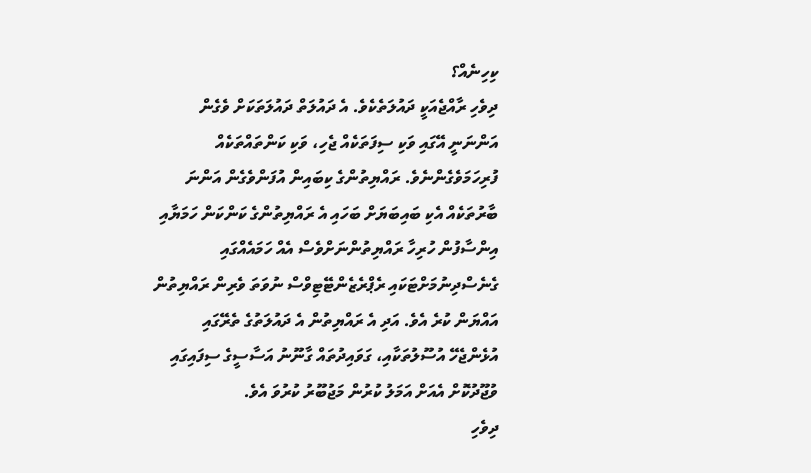ކިހިނެއް؟
ދިވެހި ރާއްޖެއަކީ ދައުލަތެކެވެ. އެ ދައުލަތް ދައުލަތަކަށް ވެގެން އަންނަނީ އޭގައި ވަކި ސިފަތަކެއް ޖެހި، ވަކި ކަންތައްތަކެއް ފުރިހަމަވެގެންނެވެ. ރައްޔިތުންގެ ކިބައިން އުފަންވެގެން އަންނަ ބާރުތަކެއް އެކި ބައިބަޔަށް ބަހައި އެ ރައްޔިތުންގެ ކަންކަން ހަމަޔާއި އިންސާފުން ހުރިހާ ރައްޔިތުންނަށްވެސް އެއް ހަމައެއްގައި ގެނެސްދިނުމަށްޓަކައި ރެޕްރެޒެންޓޭޓިވްސް ނުވަތަ ވެރިން ރައްޔިތުން އައްޔަން ކުރެ އެވެ. އަދި އެ ރައްޔިތުން އެ ދައުލަތުގެ ތެރޭގައި އުޅެންޖެހޭ އުސޫލުތަކާއި، ގަވައިދުތައް ގާނޫނު އަސާސީގެ ސިފައިގައި ވުޖޫދުކޮށް އެއަށް އަމަލު ކުރުން މަޖުބޫރު ކުރުވަ އެވެ.
ދިވެހި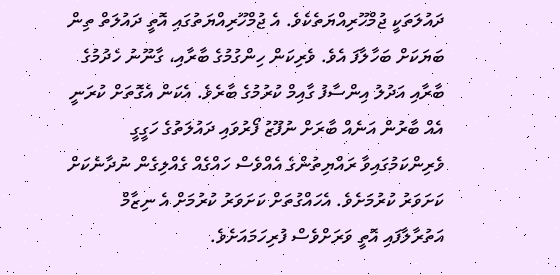ދައުލަތަކީ ޖުމްހޫރިއްޔަތެކެވެ. އެ ޖުމްހޫރިއްޔަތުގައި އޮތީ ދައުލަތް ތިން ބަޔަކަށް ބަހާލާފަ އެވެ. ވެރިކަން ހިންގުމުގެ ބާރާއި، ގާނޫނު ހެދުމުގެ ބާރާއި އަދުލު އިންސާފު ގާއިމް ކުރުމުގެ ބާރެވެ. އެކަން އެގޮތަށް ކުރަނީ އެއް ބާރުން އަނެއް ބާރަށް ނުފޫޒު ފޯރުވައި ދައުލަތުގެ ހަގީގީ ވެރިންކަމުގައިވާ ރައްޔިތުންގެ އެއްވެސް ހައްގެއް ގެއްލިގެން ނުދާނެކަށް ކަށަވަރު ކުރުމަށެވެ. އެހައްގުތަށް ކަށަވަރު ކުރުމަށް އެ ނިޒާމް އަތުރާލާފައި އޮތީ ވަރަށްވެސް ފުރިހަމައަށެވެ.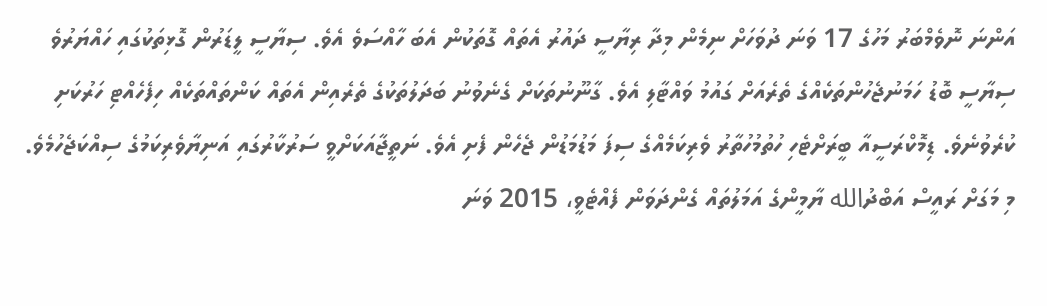އަންނަ ނޮވެމްބަރު މަހުގެ 17 ވަނަ ދުވަހަށް ނިމެން މިދާ ރިޔާސީ ދައުރު އެތައް ގޮތަކުން އެބަ ހާއްސަވެ އެވެ. ސިޔާސީ ލީޑަރުން ގޮޅިތަކުގައި ހައްޔަރުވެ ސިޔާސީ ބޮޑު ހަމަނުޖެހުންތަކެއްގެ ތެރެއަށް ގައުމު ވައްޓާލި އެވެ. ގާނޫނުތަކަށް ގެނެވުނު ބަދަލުތަކުގެ ތެރެއިން އެތައް ކަންތައްތަކެއް ހިފެހެއްޓި ހަރުކަށި ކުރެވުނެވެ. ޑިމޮކްރަސީއާ ބީރަށްޓެހި ހުތުމުހުތާރު ވެރިކަމެއްގެ ސިފަ މަޑުމަޑުން ޖެހެން ފެށި އެވެ. ނަތީޖާއަކަށްވީ ސަރުކާރުގައި އަނިޔާވެރިކަމުގެ ސިއްކަޖެހުމެވެ. މި މަގަށް ރައީސް އަބްދުالله ޔާމީންގެ އަމަލުތައް ގެންދަވަން ފެއްޓެވީ، 2015 ވަނަ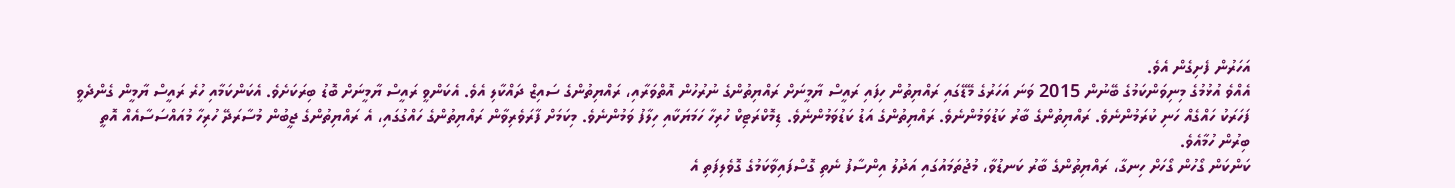އަހަރުން ފެށިގެން އެވެ.
އެއްވެ އުޅުމުގެ މިނިވަންކަމުގެ ބޭނުން 2015 ވަނަ އަހަރުގެ މޭޑޭގައި ރައްޔިތުން ހިފައި ރައީސް ޔާމީނަށް ރައްޔިތުންގެ ނުރުހުން އޮތްވަރާއި، ރައްޔިތުންގެ ސައިޒް ދައްކާލި އެވެ. އެކަންވީ ރައީސް ޔާމީނަށް ބޮޑު ބިރަކަށެވެ. އެކަންކަމާއި ހުރެ ރައީސް ޔާމީން ގެންދެވީ ފަހަރަކު ހައްގެއް ހަނި ކުރަމުންނެވެ. ރައްޔިތުންގެ ބާރު ކަޑުވަމުންނެވެ. ރައްޔިތުންގެ އަޑު ކަޑުވަމުންނެވެ. ޑިމޮކްރަޓިކް ހުރިހާ ހަމަޔަކާއި ހިލާފު ވަމުންނެވެ. މިކަމަށް ފާރަވެރިވާން ރައްޔިތުންގެ ހައްގުގައި، އެ ރައްޔިތުންގެ ޖީބުން މުސާރަދޭ ހުރިހާ މުއައްސަސާއެއް އޮތީ ބިރުން ހުމާއެވެ.
ކަންކަން ގޯހުން ގޯހަށް ހިނގާ، ރައްޔިތުންގެ ބާރު ކަނޑުވާ، މުޖުތަމައުގައި އަދުލު އިންސާފު ނެތި ގޮސްފައިވާކަމުގެ ގޮވެލިފަތި އެ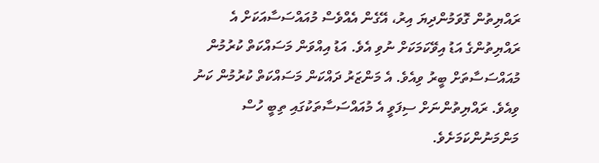ރައްޔިތުން ގޮވަމުންދިޔަ އިރު، އޭގެން އެއްވެސް މުއައްސަސާއަކަށް އެ ރައްޔިތުންގެ އަޑު އިވޭކަމަކަށް ނުވި އެވެ. އަޑު އިއްވަން މަސައްކަތް ކުރުމުން މުއައްސަސާތަށް ބީރު ވިއެވެ. އެ މަންޒަރު ދައްކަން މަސައްކަތް ކުރުމުން ކަނު ވިއެވެ. ރައްޔިތުންނަށް ސިފަވީ އެ މުއައްސަސާތަކުގައި ތިބީ ހުސް މަންމަނުންކަމަށެވެ.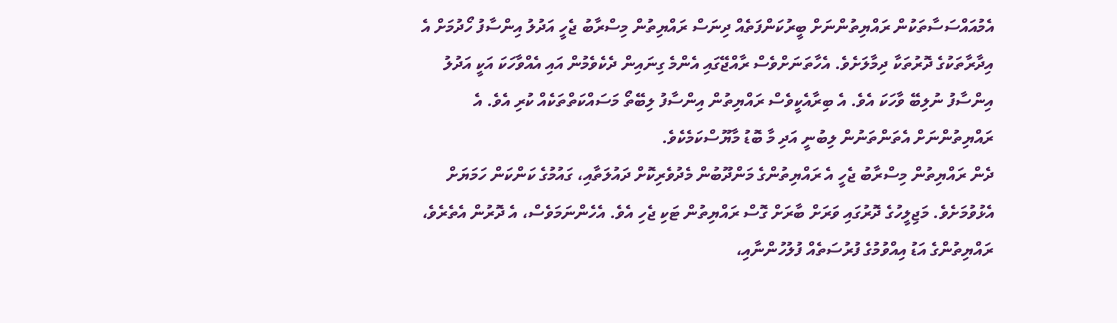އެމުއައްސަސާތަކުން ރައްޔިތުންނަށް ބީރުކަންފަތެއް ދިނަސް ރައްޔިތުން މިސްރާބު ޖެހީ އަދުލު އިންސާފު ހޯދުމަށް އެ އިދާރާތަކުގެ ދޮރުތަކާ ދިމާލަށެވެ. އެހާތަނަށްވެސް ރާއްޖޭގައި އެންމެ ގިނައިން ދެކެވެމުން އައި އެއްވާހަކަ އަކީ އަދުލު އިންސާފު ނުލިބޭ ވާހަކަ އެވެ. އެ ބިރާއެކީވެސް ރައްޔިތުން އިންސާފު ލިބޭތޯ މަސައްކަތްތަކެއް ކުރި އެވެ. އެ ރައްޔިތުންނަށް އެތަންތަނުން ލިބުނީ އަދި މާ ބޮޑު މާޔޫސްކަމެކެވެ.
ދެން ރައްޔިތުން މިސްރާބު ޖެހީ އެ ރައްޔިތުންގެ މަންދޫބުން މެދުވެރިކޮށް ދައުލަތާއި، ގައުމުގެ ކަންކަން ހަމަޔަށް އެޅުވުމަށެވެ. މަޖިލީހުގެ ދޮރުގައި ވަރަށް ބާރަށް ގޮސް ރައްޔިތުން ޓަކި ޖެހި އެވެ. އެހެންނަމަވެސް، އެ ދޮރުން އެތެރެވެ، ރައްޔިތުންގެ އަޑު އިއްވުމުގެ ފުރުސަތެއް ފުލުހުންނާއި،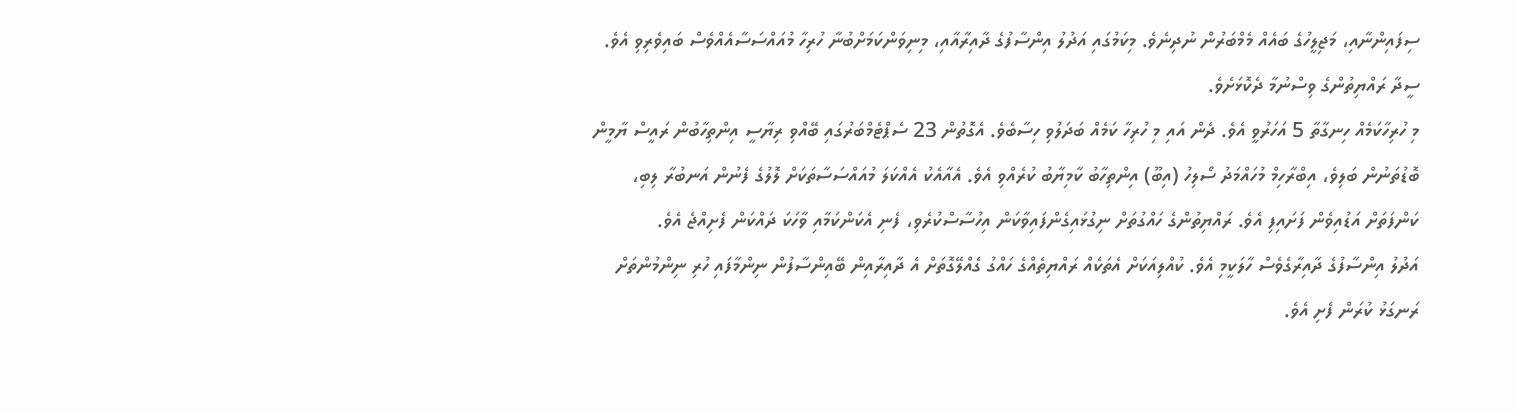ސިފައިންނާއި، މަޖިލީހުގެ ބައެއް މެމްބަރުން ނުދިނެވެ. މިކަމުގައި އަދުލު އިންސާފުގެ ދާއިރާއާއި، މިނިވަންކަމަށްބުނާ ހުރިހާ މުއައްސަސާއެއްވެސް ބައިވެރިވި އެވެ. ސީދާ ރައްޔިތުންގެ ވިސްނުމާ ދެކޮޅަށެވެ.
މި ހުރިހާކަމެއް ހިނގާތާ 5 އަހަރުވީ އެވެ. ދެން އައި މި ހުރިހާ ކަމެއް ބަދަލުވި ހިސާބެވެ. އެގޮތުން 23 ސެޕްޓެމްބަރުގައި ބޭއްވި ރިޔާސީ އިންތިހާބުން ރައީސް ޔާމީން ބޮޑުތަނުން ބަލިވެ، އިބްރާހިމް މުހައްމަދު ސޯލިހު (އިބޫ) އިންތިހާބު ކާމިޔާބު ކުރެއްވި އެވެ. އެއާއެކު އެއްކަލަ މުއައްސަސާތަކަށް ލޮލުގެ ފެނުން އަނބުރާ ލިބި، ކަންފަތަށް އަޑުއިވެން ފަށައިފި އެވެ. ރައްޔިތުންގެ ހައްގުތަށް ނިގުޅައިގެންފައިވާކަން އިހުސާސްކުރެވި، ފެނި އެކަންކަމާއި ވާހަކަ ދައްކަން ފެށިއްޖެ އެވެ.
އަދުލު އިންސާފުގެ ދާއިރާގެވެސް ހާލަކީމި އެވެ. ކުއްލިއަކަށް އެތަކެއް ރައްޔިތެއްގެ ހައްގު ގެއްލޭގޮތަށް އެ ދާއިރާއިން ބޭއިންސާފުން ނިންމާފައި ހުރި ނިންމުންތަށް ރަނގަޅު ކުރަން ފެށި އެވެ.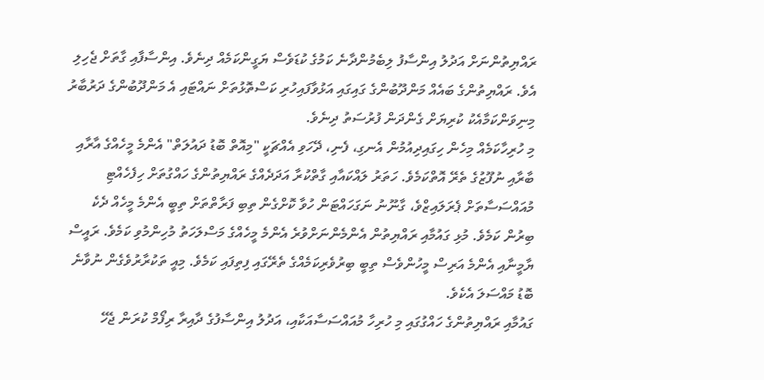ރައްޔިތުންނަށް އަދުލު އިންސާފު ލިބެމުންދާނެ ކަމުގެ ކުޑަވެސް ޔަގީންކަމެއް ދިނެވެ. އިންސާފާއި ގާތަށް ޖެހިލި އެވެ. ރައްޔިތުންގެ ބައެއް މަންދޫބުންގެ ގައިގައި އަޅުވާފައިހުރި ކަސްތޮޅުތަށް ނައްޓައި އެ މަންދޫބުންގެ ދަރުބާރު މިނިވަންކަމާއެކު ކުރިޔަށް ގެންދަން ފުރުސަތު ދިނެވެ.
މި ހުރިހާކަމެއް މިހެން ހިގައިދިއުމުން އެނގި، ފެނި، ދޭހަވި އެއްޗަކީ "މިއޮތް ބޮޑު ދައުލަތް" އެންމެ މީހެއްގެ އާރާއި ބާރާއި ނުފޫޒުގެ ތެރޭ އޮތްކަމެވެ. ހަތަރު ލައްކައާއި ގާތްކުރާ އަދަދެއްގެ ރައްޔިތުންގެ ހައްގުތަށް ހިފެހެއްޓި މުއައްސަސާތަށް ޕެރަލައިޒްވެ، ގާނޫނު ނަގަހައްޓަން ހުވާ ކޮށްގެން ތިބި ފަރާތްތަށް ތިބީ އެންމެ މީހެއް ދެކެ ބިރުން ކަމެވެ. މުޅި ގައުމާއި ރައްޔިތުން އެންމެންނަށްވުރެ އެންމެ މީހެއްގެ މަސްލަހަތު މުހިންމުވި ކަމެވެ. ރައީސް ޔާމީނާއި އެންމެ އަރިސް މީހުންވެސް ތިބީ ބިރުވެރިކަމެއްގެ ތެރޭގައި ފިތިފައި ކަމެވެ. މިއީ ތަކުރާރުވެގެން ނުވާނެ ބޮޑު މައްސަލަ އެކެވެ.
ގައުމާއި ރައްޔިތުންގެ ހައްގުގައި މި ހުރިހާ މުއައްސަސާއަކާއި، އަދުލު އިންސާފުގެ ދާއިރާ ރިފޯމް ކުރަން ޖެހޭ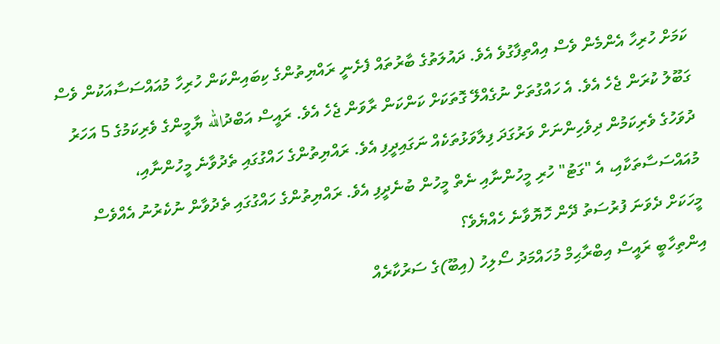ކަމަށް ހުރިހާ އެންމެން ވެސް އިއްތިފާގުވެ އެވެ. ދައުލަތުގެ ބާރުތައް ފެށެނީ ރައްޔިތުންގެ ކިބައިންކަން ހުރިހާ މުއައްސަސާއަކުން ވެސް ގަބޫލު ކުރަން ޖެހެ އެވެ. އެ ހައްގުތަށް ނުގެއްލޭ ގޮތަކަށް ކަންކަން ރާވަން ޖެހެ އެވެ. ރައީސް އަބްދުالله ޔާމީންގެ ވެރިކަމުގެ 5 އަހަރު ދުވަހުގެ ވެރިކަމުން ދިވެހިންނަށް ވަރުގަދަ ފިލާވަޅުތަކެއް ނަގައިދީފި އެވެ. ރައްޔިތުންގެ ހައްގުގައި ތެދުވާނެ މީހުންނާއި، މުއައްސަސާތަކާއި، އެ "ގަޓު" ހުރި މީހުންނާއި ނެތް މީހުން ބުނެދީފި އެވެ. ރައްޔިތުންގެ ހައްގުގައި ތެދުވާން ނުކެރުނު އެއްވެސް މީހަކަށް ދެވަނަ ފުރުސަތު ދޭން ހޮޔޮވާނެ ހެއްޔެވެ؟
އިންތިހާބީ ރައީސް އިބްރާޙިމް މުހައްމަދު ސޯލިހު (އިބޫ)ގެ ސަރުކާރެއް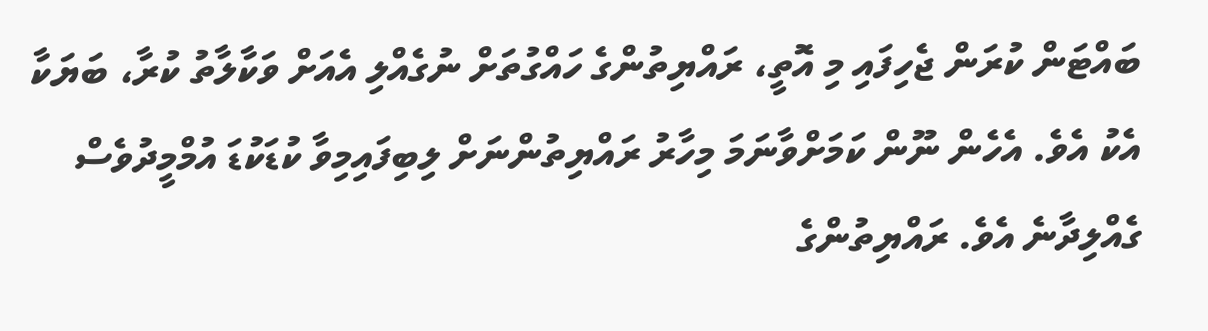ބައްޓަން ކުރަން ޖެހިފައި މި އޮތީ، ރައްޔިތުންގެ ހައްގުތަށް ނުގެއްލި އެއަށް ވަކާލާތު ކުރާ، ބަޔަކާ އެކު އެވެ. އެހެން ނޫން ކަމަށްވާނަމަ މިހާރު ރައްޔިތުންނަށް ލިބިފައިމިވާ ކުޑަކުޑަ އުމްމީދުވެސް ގެއްލިދާނެ އެވެ. ރައްޔިތުންގެ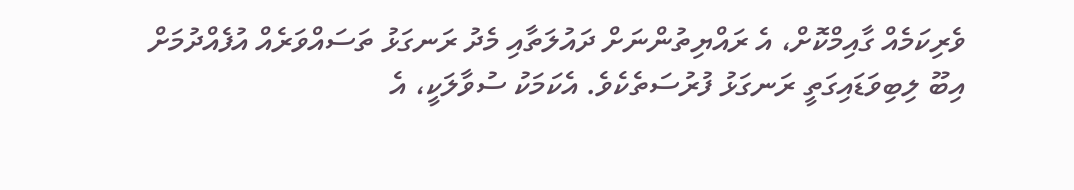ވެރިކަމެއް ގާއިމްކޮށް، އެ ރައްޔިތުންނަށް ދައުލަތާއި މެދު ރަނގަޅު ތަސައްވަރެއް އުފެއްދުމަށް އިބޫ ލިބިވަޑައިގަތީ ރަނގަޅު ފުރުސަތެކެވެ. އެކަމަކު ސުވާލަކީ، އެ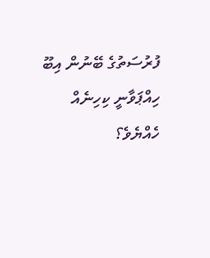ފުރުސަތުގެ ބޭނުން އިބޫ ހިއްޕަވާނީ ކިހިނެއް ހެއްޔެވެ؟